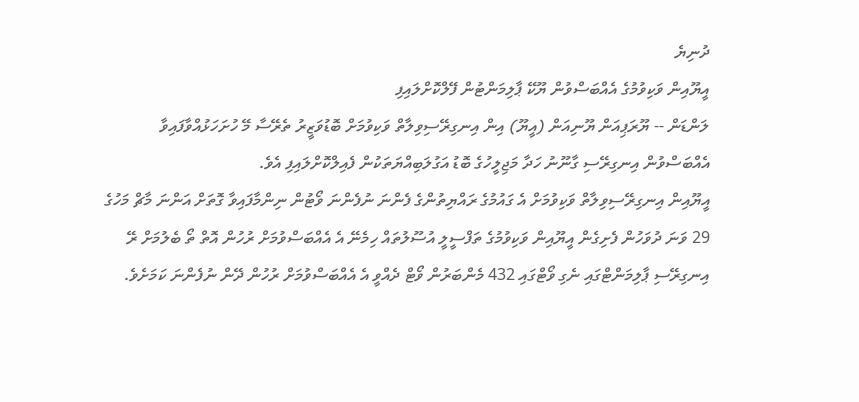ދުނިޔެ
އީޔޫއިން ވަކިވުމުގެ އެއްބަސްވުން ޔޫކޭ ޕާލިމަންޓުން ފޭލްކޮށްލައިފި
ލަންޑަން -- ޔޫރަޕިއަން ޔޫނިއަން (އީޔޫ) އިން އިނގިރޭސިވިލާތް ވަކިވުމަށް ބޮޑުވަޒީރު ތެރޭސާ މޭ ހުށަހަޅުއްވާފައިވާ އެއްބަސްވުން އިނގިރޭސި ގާނޫނު ހަދާ މަޖިލީހުގެ ބޮޑު އަގުލަބިއްޔަތަކުން ފެއިލްކޮށްލައިފި އެވެ.
އީޔޫއިން އިނގިރޭސިވިލާތް ވަކިވުމަށް އެ ގައުމުގެ ރައްޔިތުންގެ ފެންނަ ނުފެންނަ ވޯޓުން ނިންމާފައިވާ ގޮތަށް އަންނަ މާޗް މަހުގެ 29 ވަނަ ދުވަހުން ފެށިގެން އީޔޫއިން ވަކިވުމުގެ ތަފްސީލީ އުސޫލުތައް ހިމެނޭ އެ އެއްބަސްވުމަށް ރުހުން އޮތް ތޯ ބެލުމަށް ރޭ އިނގިރޭސި ޕާލިމަންޓްގައި ނެގި ވޯޓްގައި 432 މެންބަރުން ވޯޓް ދެއްވީ އެ އެއްބަސްވުމަށް ރުހުން ދޭން ނުފެންނަ ކަމަށެވެ.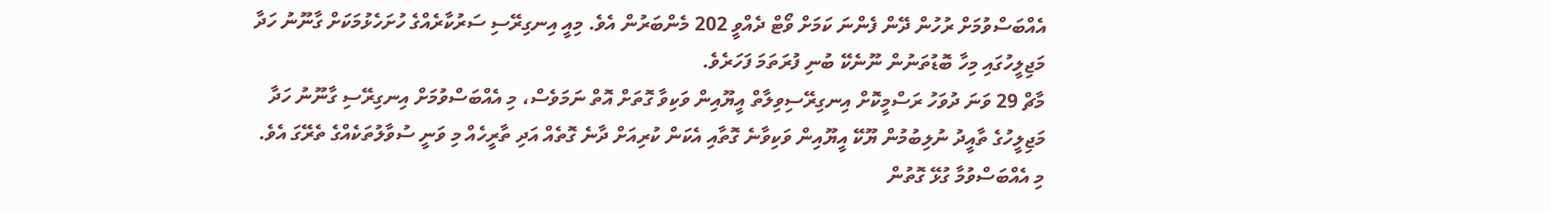އެއްބަސްވުމަށް ރުހުން ދޭން ފެންނަ ކަމަށް ވޯޓް ދެއްވީ 202 މެންބަރުން އެވެ. މިއީ އިނގިރޭސި ސަރުކާރެއްގެ ހުށަހެޅުމަކަށް ގާނޫނު ހަދާ މަޖިލީހުގައި މިހާ ބޮޑުތަނުން ނޫނެކޭ ބުނި ފުރަތަމަ ފަހަރެވެ.
މާޗް 29 ވަނަ ދުވަހު ރަސްމީކޮށް އިނގިރޭސިވިލާތް އީޔޫއިން ވަކިވާ ގޮތަށް އޮތް ނަމަވެސް، މި އެއްބަސްވުމަށް އިނގިރޭސި ގާނޫނު ހަދާ މަޖިލީހުގެ ތާއީދު ނުލިބުމުން ޔޫކޭ އީޔޫއިން ވަކިވާނެ ގޮތާއި އެކަން ކުރިއަށް ދާނެ ގޮތެއް އަދި ތާރީހެއް މި ވަނީ ސުވާލުތަކެއްގެ ތެރޭގަ އެވެ.
މި އެއްބަސްވުމާ ގުޅޭ ގޮތުން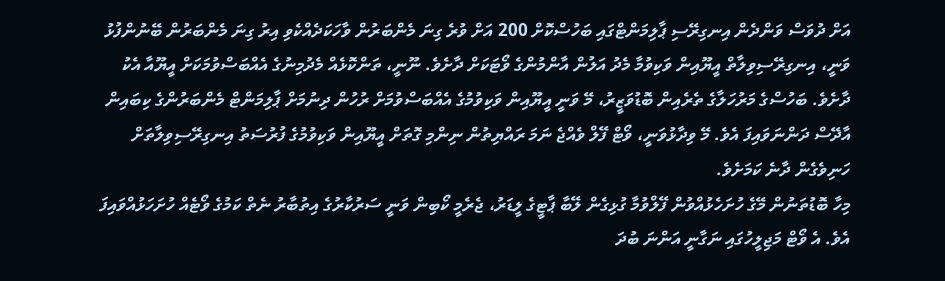އަށް ދުވަސް ވަންދެން އިނގިރޭސި ޕާލިމަންޓްގައި ބަހުސްކޮށް 200 އަށް ވުރެ ގިނަ މެންބަރުން ވާހަކަދެއްކެވި އިރު ގިނަ މެންބަރުން ބޭނުންފުޅު ވަނީ، އިނގިރޭސިވިލާތް އީޔޫއިން ވަކިވުމާ މެދު އަލުން އާންމުންގެ ވޯޓަކަށް ދާށެވެ. ނޫނީ، ތަންކޮޅެއް މެދުމިނުގެ އެއްބަސްވުމަކަށް އީޔޫއާ އެކު ދާށެވެ. ބަހުސްގެ މަރުހަލާގެ ތެރެއިން ބޮޑުވަޒީރު، މޭ ވަނީ އީޔޫއިން ވަކިވުމުގެ އެއްބަސްވުމަށް ރުހުން ދިނުމަށް ޕާލިމަންޓް މެންބަރުންގެ ކިބައިން އާދޭސް ދަންނަވައިފަ އެވެ. މޭ ވިދާޅުވަނީ، ވޯޓް ފޭލް ވެއްޖެ ނަމަ ރައްޔިތުން ނިންމި ގޮތަށް އީޔޫއިން ވަކިވުމުގެ ފުރުސަތު އިނގިރޭސިވިލާތަށް ހަނިވެގެން ދާނެ ކަމަށެވެ.
މިހާ ބޮޑުތަނުން މޭގެ ހުށަހެޅުއްވުން ފޭލްވުމާ ގުޅިގެން ލޭބާ ޕާޓީގެ ލީޑަރު، ޖެރެމީ ކޯބިން ވަނީ ސަރުކާރުގެ އިތުބާރު ނެތް ކަމުގެ ވޯޓެއް ހުށަހަޅުއްވައިފަ އެވެ. އެ ވޯޓް މަޖިލީހުގައި ނަގާނީ އަންނަ ބުދަ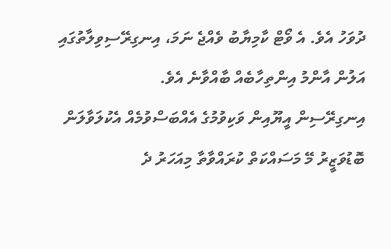ދުވަހު އެވެ. އެ ވޯޓް ކާމިޔާބު ވެއްޖެ ނަމަ، އިނގިރޭސިވިލާތުގައި އަލުން އާންމު އިންތިހާބެއް ބާއްވާނެ އެވެ.
އިނގިރޭސިން އީޔޫއިން ވަކިވުމުގެ އެއްބަސްވުމެއް އެކުލަވާލަން ބޮޑުވަޒީރު މޭ މަސައްކަތް ކުރައްވާތާ މިއަހަރު ދެ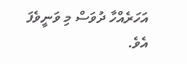އަހަރެއްހާ ދުވަސް މި ވަނީވެފަ އެވެ.